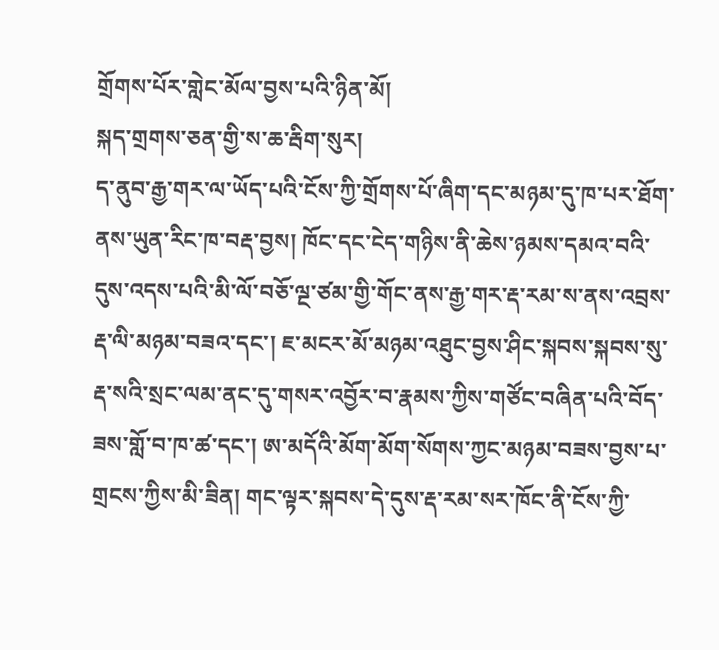གྲོགས་པོར་གླེང་མོལ་བྱས་པའི་ཉིན་མོ།
སྐད་གྲགས་ཅན་གྱི་ས་ཆ་རྦིག་སུར།
ད་ནུབ་རྒྱ་གར་ལ་ཡོད་པའི་ངོས་ཀྱི་གྲོགས་པོ་ཞིག་དང་མཉམ་དུ་ཁ་པར་ཐོག་ནས་ཡུན་རིང་ཁ་བརྡ་བྱས། ཁོང་དང་ངེད་གཉིས་ནི་ཆེས་ཉམས་དམའ་བའི་དུས་འདས་པའི་མི་ལོ་བཅོ་ལྔ་ཙམ་གྱི་གོང་ནས་རྒྱ་གར་རྡ་རམ་ས་ནས་འབྲས་རྡ་ལི་མཉམ་བཟའ་དང་། ཇ་མངར་མོ་མཉམ་འཐུང་བྱས་ཤིང་སྐབས་སྐབས་སུ་རྡ་སའི་སྲང་ལམ་ནང་དུ་གསར་འབྱོར་བ་རྣམས་ཀྱིས་གཙོང་བཞིན་པའི་བོད་ཟས་གློ་བ་ཁ་ཚ་དང་། ཨ་མདོའི་མོག་མོག་སོགས་ཀྱང་མཉམ་བཟས་བྱས་པ་གྲངས་ཀྱིས་མི་ཟིན། གང་ལྟར་སྐབས་དེ་དུས་རྡ་རམ་སར་ཁོང་ནི་ངོས་ཀྱི་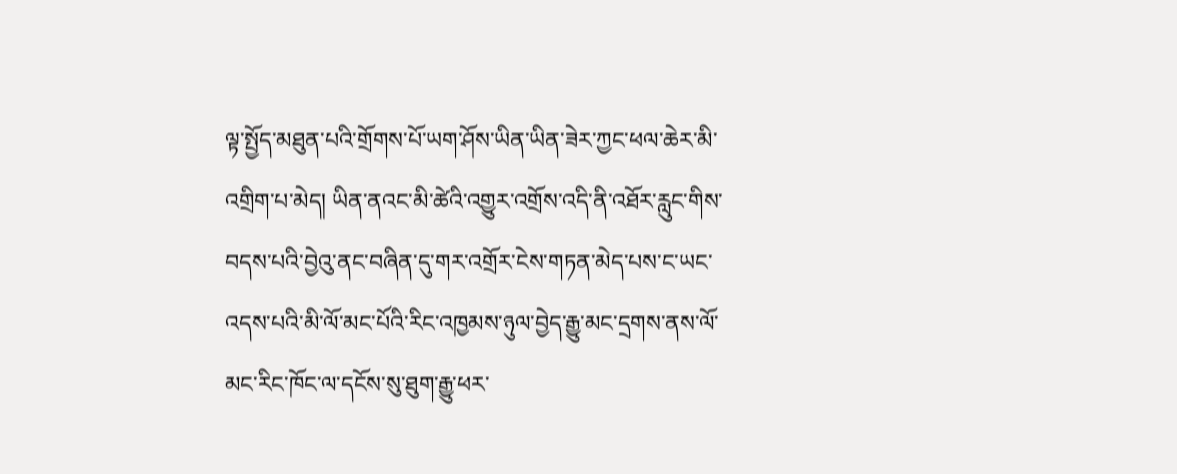ལྟ་སྤྱོད་མཐུན་པའི་གྲོགས་པོ་ཡག་ཤོས་ཡིན་ཡིན་ཟེར་ཀྱང་ཕལ་ཆེར་མི་འགྲིག་པ་མེད། ཡིན་ནའང་མི་ཚེའི་འགྱུར་འགྲོས་འདི་ནི་འཐོར་རླུང་གིས་བདས་པའི་བྱེའུ་ནང་བཞིན་དུ་གར་འགྲོར་ངེས་གཏན་མེད་པས་ང་ཡང་འདས་པའི་མི་ལོ་མང་པོའི་རིང་འཁྱམས་ཉུལ་བྱེད་རྒྱུ་མང་དྲགས་ནས་ལོ་མང་རིང་ཁོང་ལ་དངོས་སུ་ཐུག་རྒྱུ་ཕར་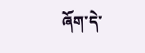ཞོག་དེ་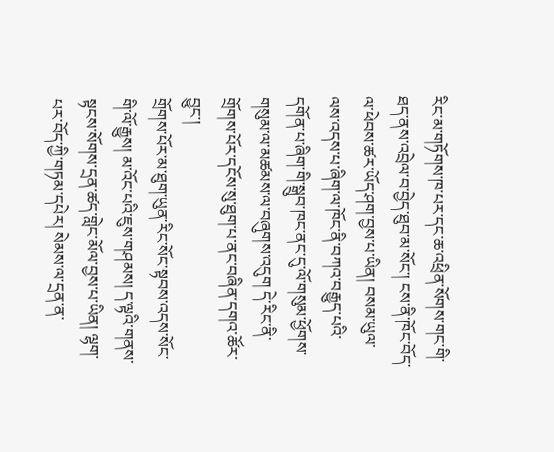རིང་མ་གཏོགས་ཁ་པར་དང་ཆ་འཕྲིན་སོགས་གང་གི་ཐད་ནས་འབྲེལ་བ་བྱེད་ཐུབ་མ་སོང་། ངས་ནི་ཁོང་བོད་ལ་ཕེབས་ཚར་ཡོད་ཤག་བྱས་པ་ཡིན། བསམ་ཡུལ་ལས་འདས་པ་ཞིག་ལ་ཁོང་ནི་བཀའ་བརྒྱུད་པའི་དགོན་པ་ཞིག་གི་སྒྲུབ་ཁང་ནང་དུ་ལོ་གསུམ་ཕྱོགས་གསུམ་ལ་མཚམས་ལ་བཞུགས་འདུག དེ་རིང་ནི་གྲོགས་པོར་དངོས་སུ་ཐུག་པ་ནང་བཞིན་དགའ་ཚོར་བྱུང་།
གྲོགས་པོར་མ་ཐུག་ཡུན་རིང་སོང་སྟབས་འདས་སོང་གི་ལོ་རྒྱུས། མ་འོང་པའི་ཇུས་གཤམས། ད་ལྟའི་གནས་སྟངས་སོགས་དྲན་ཚད་གླེང་མོལ་བྱས་པ་ཡིན། ལྷག་པར་བོད་ཀྱི་གཏམ་དཔེར། སེམས་ལ་དྲན་ན་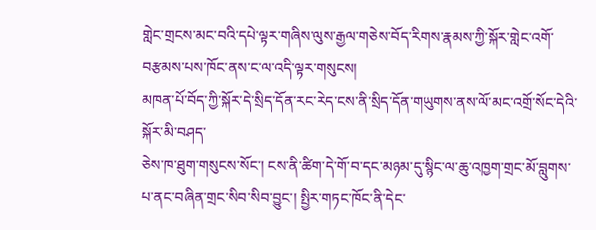གླེང་གྲངས་མང་བའི་དཔེ་ལྟར་གཞིས་ལུས་རྒྱལ་གཅེས་བོད་རིགས་རྣམས་ཀྱི་སྐོར་གླེང་འགོ་བརྩམས་པས་ཁོང་ནས་ང་ལ་འདི་ལྟར་གསུངས།
མཁན་པོ་བོད་ཀྱི་སྐོར་དེ་སྲིད་དོན་རང་རེད་ངས་ནི་སྲིད་དོན་གཡུགས་ནས་ལོ་མང་འགྲོ་སོང་དེའི་སྐོར་མི་བཤད་
ཅེས་ཁ་ཐུག་གསུངས་སོང་། ངས་ནི་ཚིག་དེ་གོ་བ་དང་མཉམ་དུ་སྙིང་ལ་ཆུ་འཁྱག་གྲང་མོ་བླུགས་པ་ནང་བཞིན་གྲང་སིབ་སིབ་བྱུང་། སྤྱིར་གཏང་ཁོང་ནི་དེང་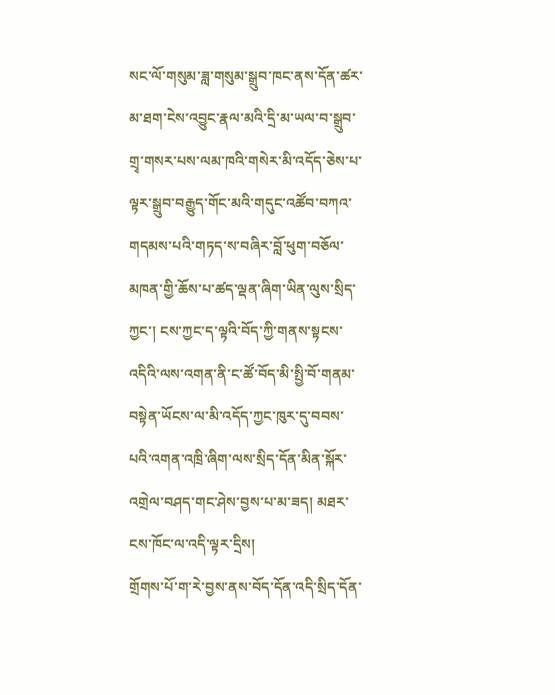སང་ལོ་གསུམ་ཟླ་གསུམ་སྒྲུབ་ཁང་ནས་དོན་ཚར་མ་ཐག་ངེས་འབྱུང་རྣལ་མའི་དྲི་མ་ཡལ་བ་སྒྲུབ་གྲྭ་གསར་པས་ལམ་ཁའི་གསེར་མི་འདོད་ཅེས་པ་ལྟར་སྒྲུབ་བརྒྱུད་གོང་མའི་གདུང་འཚོབ་བཀའ་གདམས་པའི་གཏད་ས་བཞིར་བློ་ཕུག་བཅོལ་མཁན་གྱི་ཆོས་པ་ཚད་ལྡན་ཞིག་ཡིན་ལུས་སྲིད་ཀྱང་། ངས་ཀྱང་ད་ལྟའི་བོད་ཀྱི་གནས་སྟངས་འདིའི་ལས་འགན་ནི་ང་ཚོ་བོད་མི་སྤྱི་བོ་གནམ་བསྟེན་ཡོངས་ལ་མི་འདོད་ཀྱང་ཁུར་དུ་བབས་པའི་འགན་འཁྲི་ཞིག་ལས་སྲིད་དོན་མིན་སྐོར་འགྲེལ་བཤད་གང་ཤེས་བྱས་པ་མ་ཟད། མཐར་ངས་ཁོང་ལ་འདི་ལྟར་དྲིས།
གྲོགས་པོ་ག་རེ་བྱས་ནས་བོད་དོན་འདི་སྲིད་དོན་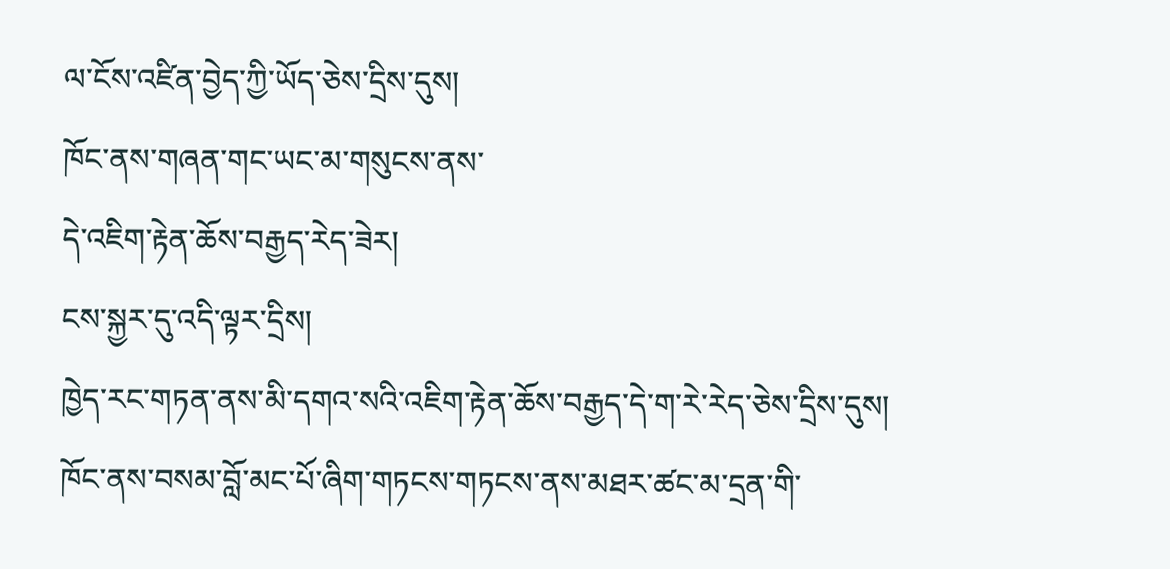ལ་ངོས་འཛིན་བྱེད་ཀྱི་ཡོད་ཅེས་དྲིས་དུས།
ཁོང་ནས་གཞན་གང་ཡང་མ་གསུངས་ནས་
དེ་འཇིག་རྟེན་ཆོས་བརྒྱད་རེད་ཟེར།
ངས་སྐྱར་དུ་འདི་ལྟར་དྲིས།
ཁྱེད་རང་གཏན་ནས་མི་དགའ་སའི་འཇིག་རྟེན་ཆོས་བརྒྱད་དེ་ག་རེ་རེད་ཅེས་དྲིས་དུས།
ཁོང་ནས་བསམ་བློ་མང་པོ་ཞིག་གཏངས་གཏངས་ནས་མཐར་ཚང་མ་དྲན་གི་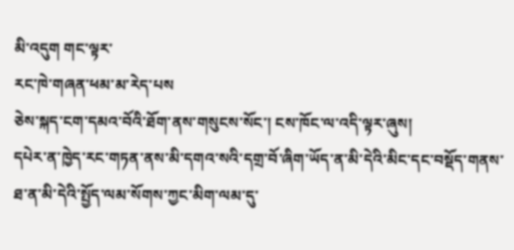མི་འདུག གང་ལྟར་
རང་ཁེ་གཞན་ཕམ་མ་རེད་པས
ཅེས་སྐད་ངག་དམའ་བོའི་ཐོག་ནས་གསུངས་སོང་། ངས་ཁོང་ལ་འདི་ལྟར་ཞུས།
དཔེར་ན་ཁྱེད་རང་གཏན་ནས་མི་དགའ་སའི་དགྲ་བོ་ཞིག་ཡོད་ན་མི་དེའི་མིང་དང་བསྡོད་གནས་ཐ་ན་མི་དེའི་སྤྱོད་ལམ་སོགས་ཀྱང་མིག་ལམ་དུ་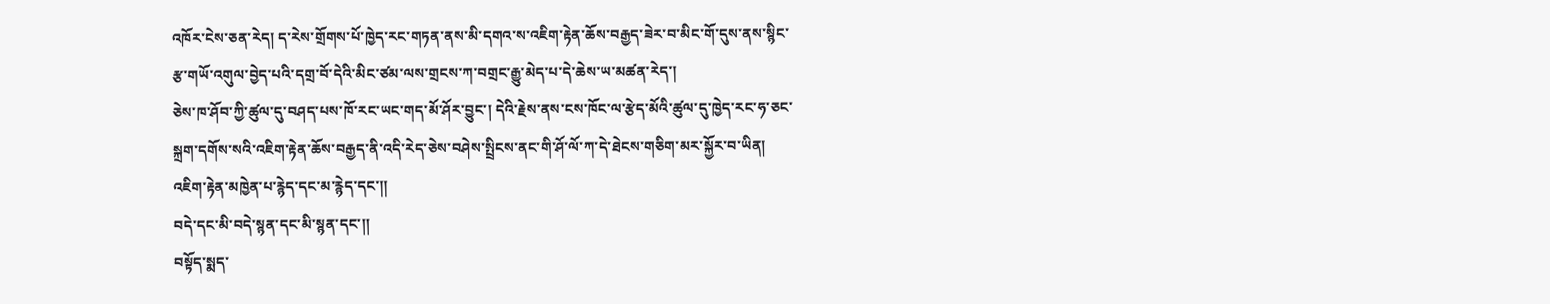འཁོར་ངེས་ཅན་རེད། ད་རེས་གྲོགས་པོ་ཁྱེད་རང་གཏན་ནས་མི་དགའ་ས་འཇིག་རྟེན་ཆོས་བརྒྱད་ཟེར་བ་མིང་གོ་དུས་ནས་སྙིང་རྩ་གཡོ་འགུལ་བྱེད་པའི་དགྲ་བོ་དེའི་མིང་ཙམ་ལས་གྲངས་ཀ་བགྲང་རྒྱུ་མེད་པ་དེ་ཆེས་ཡ་མཚན་རེད་།
ཅེས་ཁ་ཤོབ་ཀྱི་ཚུལ་དུ་བཤད་པས་ཁོ་རང་ཡང་གད་མོ་ཤོར་བྱུང་། དེའི་རྗེས་ནས་ངས་ཁོང་ལ་རྩེད་མོའི་ཚུལ་དུ་ཁྱེད་རང་ཧ་ཅང་སྐྲག་དགོས་སའི་འཇིག་རྟེན་ཆོས་བརྒྱད་ནི་འདི་རེད་ཅེས་བཤེས་སྤྲིངས་ནང་གི་ཤོ་ལོ་ཀ་དེ་ཐེངས་གཅིག་མར་སྐྱོར་བ་ཡིན།
འཇིག་རྟེན་མཁྱེན་པ་རྙེད་དང་མ་རྙེད་དང་།།
བདེ་དང་མི་བདེ་སྙན་དང་མི་སྙན་དང་།།
བསྟོད་སྨད་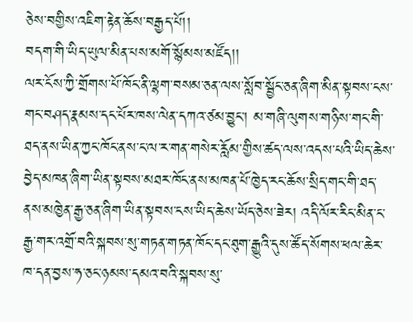ཅེས་བགྱིས་འཇིག་རྟེན་ཆོས་བརྒྱད་པོ།།
བདག་གི་ཡིད་ཡུལ་མིན་པས་མགོ་སྙོམས་མཛོད།།
ལར་ངོས་ཀྱི་གྲོགས་པོ་ཁོང་ནི་ལྷག་བསམ་ཅན་ལས་སློབ་སྦྱོང་ཅན་ཞིག་མིན་སྟབས་ངས་གང་བཤད་རྣམས་དང་པོར་ཁས་ལེན་དཀའ་ཙམ་བྱུང་། མ་གཞི་ལུགས་གཉིས་གང་གི་ཐད་ནས་ཡིན་ཀྱང་ཁོང་ནས་ང་ལ་ར་གན་གསེར་རློམ་གྱིས་ཚད་ལས་འདས་པའི་ཡིད་ཆེས་བྱེད་མཁན་ཞིག་ཡིན་སྟབས་མཐར་ཁོང་ནས་མཁན་པོ་ཁྱེད་རང་ཆོས་སྲིད་གང་གི་ཐད་ནས་མཁྱེན་རྒྱ་ཅན་ཞིག་ཡིན་སྟབས་ངས་ཡིད་ཆེས་ཡོད་ཅེས་ཟེར། འདི་ལོར་རིང་མིན་ང་རྒྱ་གར་འགྲོ་བའི་སྐབས་སུ་གཏན་གཏན་ཁོང་དང་ཐུག་རྒྱུའི་དུས་ཚོད་སོགས་ཕལ་ཆེར་ཁ་དན་བྱས་ཧ་ཅང་ཉམས་དམའ་བའི་སྐབས་སུ་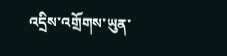འདྲིས་འགྲོགས་ཡུན་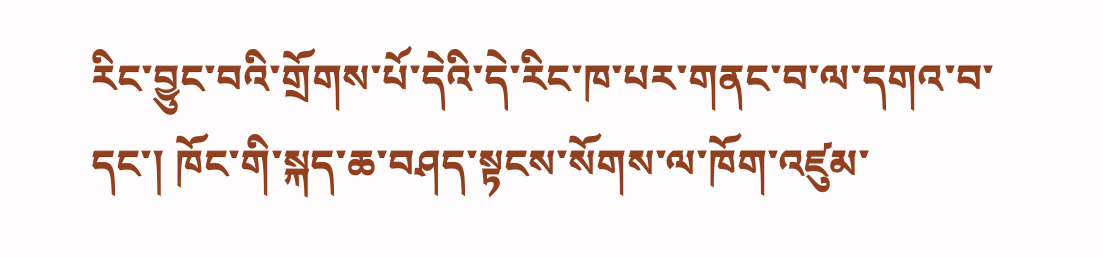རིང་བྱུང་བའི་གྲོགས་པོ་དེའི་དེ་རིང་ཁ་པར་གནང་བ་ལ་དགའ་བ་དང་། ཁོང་གི་སྐད་ཆ་བཤད་སྟངས་སོགས་ལ་ཁོག་འཛུམ་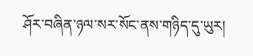ཤོར་བཞིན་ཉལ་སར་སོང་ནས་གཉིད་དུ་ཡུར།